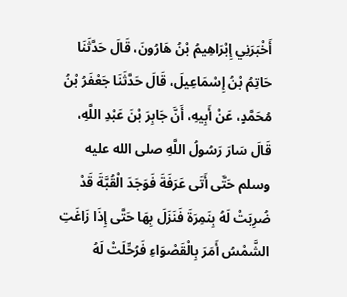أَخْبَرَنِي إِبْرَاهِيمُ بْنُ هَارُونَ، قَالَ حَدَّثَنَا حَاتِمُ بْنُ إِسْمَاعِيلَ، قَالَ حَدَّثَنَا جَعْفَرُ بْنُ مُحَمَّدٍ، عَنْ أَبِيهِ، أَنَّ جَابِرَ بْنَ عَبْدِ اللَّهِ، قَالَ سَارَ رَسُولُ اللَّهِ صلى الله عليه وسلم حَتَّى أَتَى عَرَفَةَ فَوَجَدَ الْقُبَّةَ قَدْ ضُرِبَتْ لَهُ بِنَمِرَةَ فَنَزَلَ بِهَا حَتَّى إِذَا زَاغَتِ الشَّمْسُ أَمَرَ بِالْقَصْوَاءِ فَرُحِّلَتْ لَهُ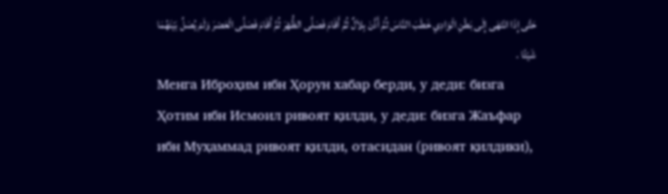حَتَّى إِذَا انْتَهَى إِلَى بَطْنِ الْوَادِي خَطَبَ النَّاسَ ثُمَّ أَذَّنَ بِلاَلٌ ثُمَّ أَقَامَ فَصَلَّى الظُّهْرَ ثُمَّ أَقَامَ فَصَلَّى الْعَصْرَ وَلَمْ يُصَلِّ بَيْنَهُمَا شَيْئًا .
Менга Иброҳим ибн Ҳорун хабар берди, у деди: бизга Ҳотим ибн Исмоил ривоят қилди, у деди: бизга Жаъфар ибн Муҳаммад ривоят қилди, отасидан (ривоят қилдики),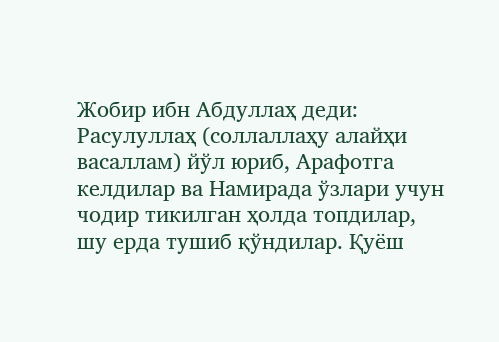Жобир ибн Абдуллаҳ деди: Расулуллаҳ (соллаллаҳу алайҳи васаллам) йўл юриб, Арафотга келдилар ва Намирада ўзлари учун чодир тикилган ҳолда топдилар, шу ерда тушиб қўндилар. Қуёш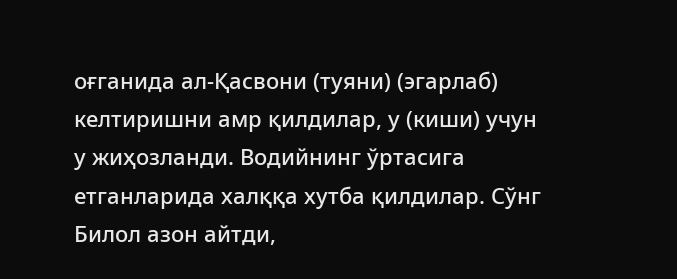оғганида ал-Қасвони (туяни) (эгарлаб) келтиришни амр қилдилар, у (киши) учун у жиҳозланди. Водийнинг ўртасига етганларида халққа хутба қилдилар. Сўнг Билол азон айтди,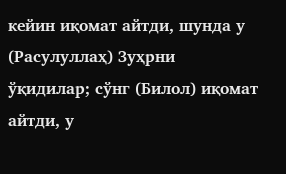кейин иқомат айтди, шунда у (Расулуллаҳ) Зуҳрни ўқидилар; сўнг (Билол) иқомат айтди, у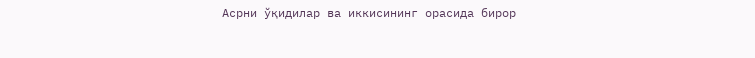Асрни ўқидилар ва иккисининг орасида бирор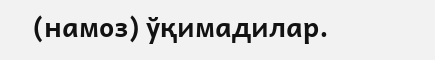(намоз) ўқимадилар.